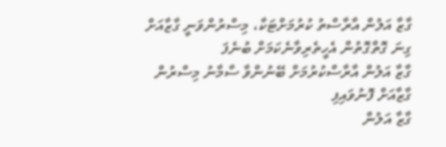ގާޒާ އަލުން އާރާސްތު ކުރުމަށްޓަކާ، މިސްރުންވަނީ ގާޒާއަށް ގިނަ ގޮތްގޮތުން އެހީތެރިވާނެކަމަށް ބުނެފަ
ގާޒާ އަލުން އާރާސްކުރުމަށް ބޭނުންވާ ސާމާނު މިސްރުން ގާޒާއަށް ފޮނުވައިފި
ގާޒާ އަލުން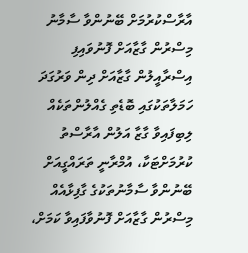އާރާސްކުރުމަށް ބޭނުންވާ ސާމާނު މިސްރުން ގާޒާއަށް ފޮނުވައިފި
އިސްރާއީލުން ގާޒާއަށް ދިން ވަރުގަދަ ހަމަލާތަކުގައި ބޮޑެތި ގެއްލުންތަކެއް ލިބިފައިވާ ގާޒާ އަލުން އާރާސްތު ކުރުމަށްޓަކާ، އުމްރާނީ ތަރައްގީއަށް ބޭނުންވާ ސާމާނުތަކުގެ ގާފިޅާއެއް މިސްރުން ގާޒާއަށް ފޮނުވާފައިވާ ކަމަށް،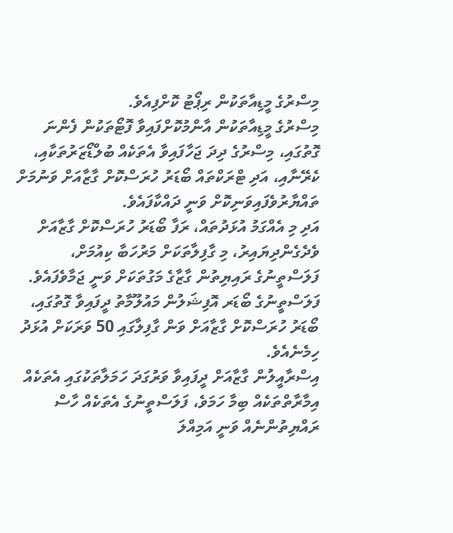މިސްރުގެ މީޑިއާތަކުން ރިޕޯޓު ކޮށްފިއެވެ.
މިސްރުގެ މީޑިއާތަކުން އާންމުކޮށްފައިވާ ފޮޓޯތަކުން ފެންނަ ގޮތުގައި، މިސްރުގެ ދިދަ ޖަހާފައިވާ އެތަކެއް ބުލްޑޯޒަރުތަކާއި، ކެރޭނާއި، އަދި ޓްރަކްތައް ބޯޑަރު ހުރަސްކޮށް ގާޒާއަށް ވަނުމަށް ތައްޔާރުވެފައިވަނިކޮށް ވަނީ ދައްކާފައެވެ.
އަދި މި އެއްގަމު އުޅަދުތައް، ރަފާ ބޯޑަރު ހުރަސްކޮށް ގާޒާއަށް ވެދެގެންދިޔައިރު، މި ގާފިލާތަކަށް މަރުހަބާ ކިއުމަށް، ފަލަސްތީނުގެ ރައިޔިތުން ގާޒާގެ މަގުތަކަށް ވަނީ ޖަމާވެފައެވެ. ފަލަސްތީނުގެ ބޯޑަރ އޮފިޝަލުން މައުލޫމާތު ދީފައިވާ ގޮތުގައި، ބޯޑަރު ހުރަސްކޮށް ގާޒާއަށް ވަން ގާފިލާގައި 50 ވަރަކަށް އުޅަދު ހިމެނެއެވެ.
އިސްރާއީލުން ގާޒާއަށް ދީފައިވާ ވަރުގަދަ ހަމަލާތަކުގައި އެތަކެއް އިމާރާތްތަކެއް ބިމާ ހަމަވެ، ފަލަސްތީނުގެ އެތަކެއް ހާސް ރައްޔިތުންނެއް ވަނީ އަމިއްލަ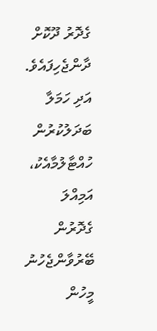ގެދޮރު ދޫކޮށް ދާންޖެހިފައެވެ. އަދި ހަމަލާ ބަދަލުކުރުން ހުއްޓާލުމާއެކު، އަމިއްލަ ގެދޮރުން ބޭރުވާންޖެހުނު މީހުން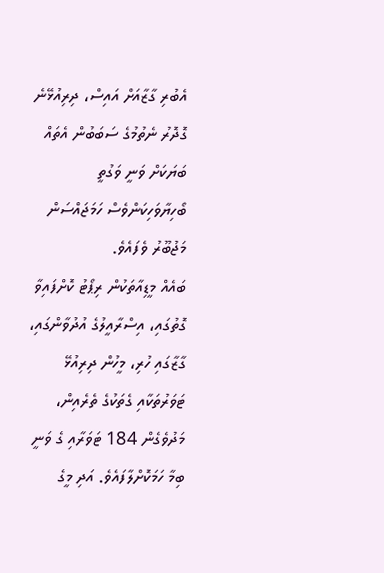އެބުރި ގާޒާއަށް އައިސް، ދިރިއުޅޭނެ ގޮދޮރު ނެތުމުގެ ސަބަބުން އެތައް ބަޔަކަށް ވަނީ ވަގުތީ ބޯހިޔާވަހިކަންވެސް ހަމަޖައްސަން މަޖުބޫރު ވެފައެވެ.
ބައެއް މީޑިއާތަކުން ރިޕޯޓު ކޮށްފައިވާ ގޮތުގައި، އިސްރާއީލުގެ އުދުވާންގައި، ގާޒާގައި ހުރި، މީހުން ދިރިއުޅޭ ޓަވަރުތަކާއި ގެތަކުގެ ތެރެއިން، މަދުވެގެން 184 ޓަވަރާއި ގެ ވަނީ ބިމާ ހަމަކޮށްލާފައެވެ. އަދި މީގެ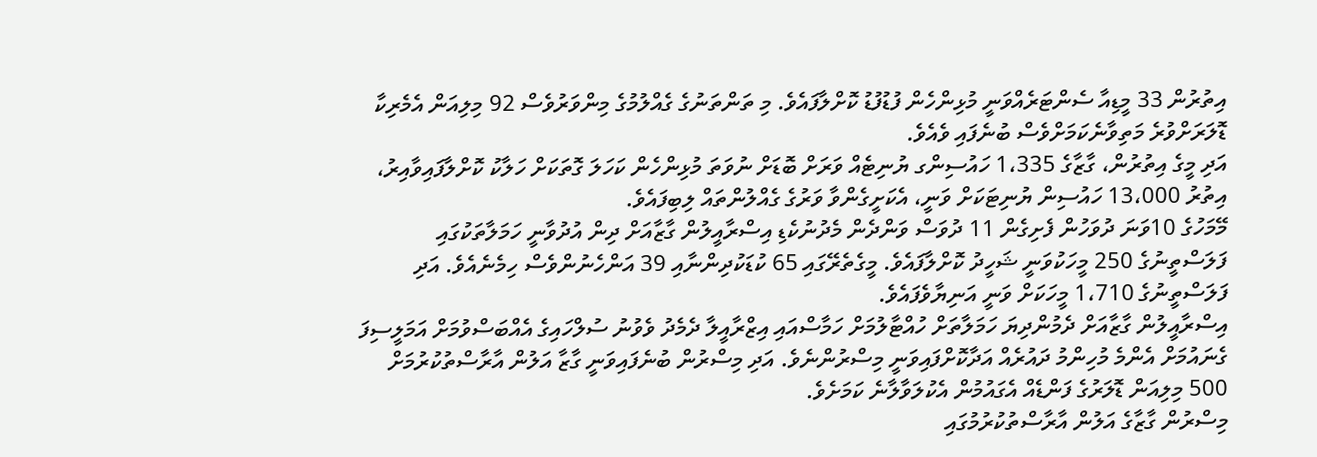އިތުރުން 33 މީޑިއާ ސެންޓަރެއްވަނީ މުޅިންހެން ފުޑުފުޑު ކޮށްލާފައެވެ. މި ތަންތަނުގެ ގެއްލުމުގެ މިންވަރުވެސް 92 މިލިއަން އެމެރިކާ ޑޮލަރަށްވުރެ މަތިވާނެކަމަށްވެސް ބުނެފައި ވެއެވެ.
އަދި މީގެ އިތުރުން، ގާޒާގެ 1،335 ހައުސިންގ ޔުނިޓެއް ވަރަށް ބޮޑަށް ނުވަތަ މުޅިންހެން ކަހަލަ ގޮތަކަށް ހަލާކު ކޮށްލާފައިވާއިރު، އިތުރު 13،000 ހައުސިން ޔުނިޓަކަށް ވަނީ، އެކަށީގެންވާ ވަރުގެ ގެއްލުންތައް ލިބިފައެވެ.
މޭމަހުގެ 10ވަނަ ދުވަހުން ފެށިގެން 11 ދުވަސް ވަންދެން މެދުނުކެޑި އިސްރާއީލުން ގާޒާއަށް ދިން އުދުވާނީ ހަމަލާތަކުގައި ފަލަސްތީނުގެ 250 މީހަކުވަނީ ޝަހީދު ކޮށްލާފައެވެ. މީގެތެރޭގައި 65 ކުޑަކުދިންނާއި 39 އަންހެނުންވެސް ހިމެނެއެވެ. އަދި ފަލަސްތީނުގެ 1،710 މީހަކަށް ވަނީ އަނިޔާވެފައެވެ.
އިސްރާއީލުން ގާޒާއަށް ދެމުންދިޔަ ހަމަލާތަށް ހުއްޓާލުމަށް ހަމާސްއައި އިޒްރާއީލާ ދެމެދު ވެވުނު ސުލްހައިގެ އެއްބަސްވުމަށް އަމަލީސިފަ ގެނައުމަށް އެންމެ މުހިންމު ދައުރެއް އަދާކޮށްފައިވަނީ މިސްރުންނެވެ. އަދި މިސްރުން ބުނެފައިވަނީ ގާޒާ އަލުން އާރާސްތުކުރުމަށް 500 މިލިއަން ޑޮލަރުގެ ފަންޑެއް އެގައުމުން އެކުލަވާލާނެ ކަމަށެވެ.
މިސްރުން ގާޒާގެ އަލުން އާރާސްތުކުރުމުގައި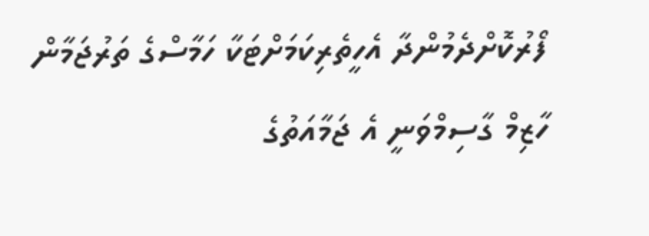ފޯރުކޮށްދެމުންދާ އެހީތެރިކަމަށްޓަކާ ހަމާސްގެ ތަރުޖަމާން ހާޒިމް ގާސިމްވަނީ އެ ޖަމާއަތުގެ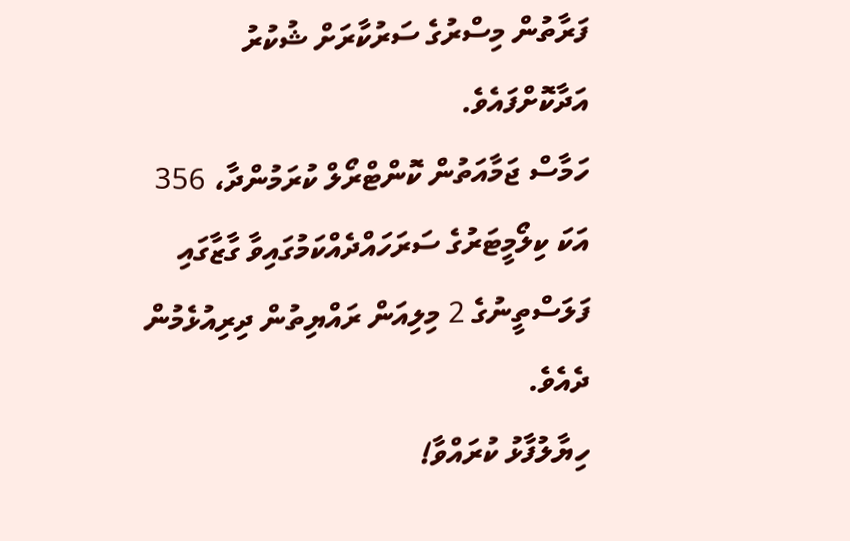ފަރާތުން މިސްރުގެ ސަރުކާރަށް ޝުކުރު އަދާކޮށްފައެވެ.
ހަމާސް ޖަމާއަތުން ކޮންޓްރޯލް ކުރަމުންދާ، 356 އަކަ ކިލޯމީޓަރުގެ ސަރަހައްދެއްކަމުގައިވާ ގާޒާގައި ފަލަސްތީނުގެ 2 މިލިއަން ރައްޔިތުން ދިރިއުޅެމުން ދެއެވެ.
ހިޔާލުފާޅު ކުރައްވާ!